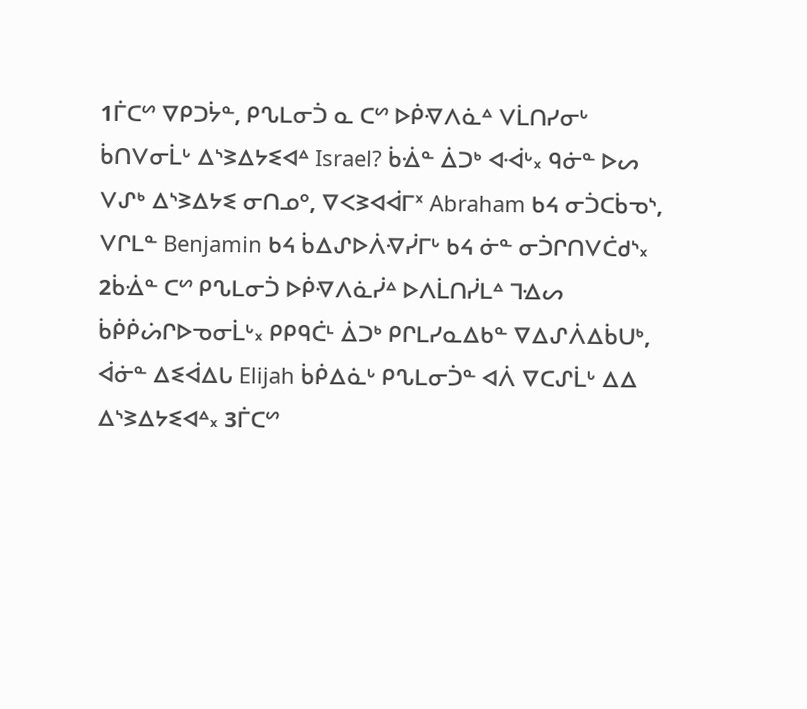1ᒦᑕᔥ ᐁᑭᑐᔮᓐ, ᑭᔐᒪᓂᑑ ᓇ ᑕᔥ ᐅᑮᐌᐱᓈᐞ ᐯᒫᑎᓯᓂᒡ ᑳᑎᐯᓂᒫᒡ ᐃᔅᕒᐃᔭᓬᐊᐞ Israel? ᑳᐐᓐ ᐄᑐᒃ ᐊᐙᒡ᙮ ᑫᓃᓐ ᐅᔕ ᐯᔑᒃ ᐃᔅᕒᐃᔭᓬ ᓂᑎᓄᐤ, ᐁᐸᕒᐊᐋᒥᕽ Abraham ᑲᔦ ᓂᑑᑕᑳᓀᔅ, ᐯᒋᒪᓐ Benjamin ᑲᔦ ᑳᐃᔑᐅᐲᐌᓰᒥᒡ ᑲᔦ ᓃᓐ ᓂᑑᒋᑎᐯᑖᑯᔅ᙮ 2ᑳᐐᓐ ᑕᔥ ᑭᔐᒪᓂᑑ ᐅᑮᐌᐱᓈᓰᐞ ᐅᐱᒫᑎᓰᒪᐞ ᒣᐎᔕ ᑳᑮᑮᔖᒋᐅᓀᓂᒫᒡ᙮ ᑭᑭᑫᑖᒻ ᐄᑐᒃ ᑭᒋᒪᓯᓇᐃᑲᓐ ᐁᐃᔑᐲᐃᑳᑌᒃ, ᐋᓃᓐ ᐃᓬᐋᐃᒐ Elijah ᑳᑮᐃᓈᒡ ᑭᔐᒪᓂᑑᓐ ᐊᐲ ᐁᑕᔑᒫᒡ ᐃᐃ ᐃᔅᕒᐃᔭᓬᐊᐞ᙮ 3ᒦᑕᔥ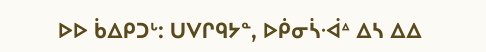ᐅᐅ ᑳᐃᑭᑐᒡ: ᑌᐯᒋᑫᔭᓐ, ᐅᑮᓂᓵᐙᐞ ᐃᓴ ᐃᐃ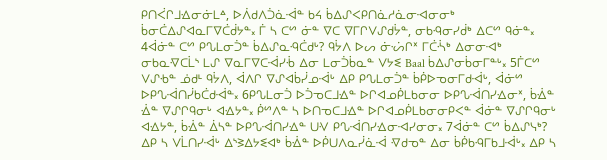ᑭᑎᐹᒋᒧᐎᓂᓃᒪᐞ, ᐅᐲᑯᐱᑑᓈᐙᓐ ᑲᔦ ᑳᐃᔑᐸᑭᑎᓈᓱᓈᓂᐗᓂᓂᒃ ᑳᓂᑖᐃᔑᐊᓇᒥᐁᑖᑰᔭᓐ᙮ ᒦ ᓴ ᑕᔥ ᓃᓐ ᐁᑕ ᐁᒥᒋᐯᔑᑯᔮᓐ, ᓂᑲᑴᓂᓯᑰᒃ ᐃᑕᔥ ᑫᓃᓐ᙮ 4ᐋᓃᓐ ᑕᔥ ᑭᔐᒪᓂᑑᓐ ᑳᐃᔑᓇᑴᑖᑯᒡ? ᑫᔮᐱ ᐅᔕ ᓃᔣᒋᕽ ᒥᑖᔂᒃ ᐃᓂᓂᐗᒃ ᓂᑲᓇᐌᑕᒫᔅ ᒪᔑ ᐁᓇᒥᐁᑕᐙᓯᒀ ᐃᓂ ᒪᓂᑑᑳᓇᓐ ᐯᔭᓬ Baal ᑳᐃᔑᓂᑳᓂᒥᓐᒡ᙮ 5ᒦᑕᔥ ᐯᔑᑾᓐ ᓅᑯᒻ ᑫᔮᐱ, ᐋᐱᒋ ᐁᔑᐊᑳᓰᓄᐙᒡ ᐃᑭ ᑭᔐᒪᓂᑑᓐ ᑳᑮᐅᓀᓂᒥᑯᐙᒡ, ᐋᓃᔥ ᐅᑭᔐᐙᑎᓰᑲᑖᑯᐙᓐ᙮ 6ᑭᔐᒪᓂᑑ ᐅᑑᓀᑕᒧᐎᓐ ᐅᒋᐊᓄᑮᒪᑲᓂᓂ ᐅᑭᔐᐙᑎᓯᐎᓂᕽ, ᑳᐐᓐ ᐐᓐ ᐁᔑᒋᑫᓂᒡ ᐊᐎᔭᓐ᙮ ᑮᔥᐱᓐ ᓴ ᐅᑎᓀᑕᒧᐎᓐ ᐅᒋᐊᓄᑮᒪᑲᓂᓂᑭᐸᓐ ᐋᓃᓐ ᐁᔑᒋᑫᓂᒡ ᐊᐎᔭᓐ, ᑳᐐᓐ ᐄᓴᓐ ᐅᑭᔐᐙᑎᓯᐎᓐ ᑌᐺ ᑭᔐᐙᑎᓯᐎᓂᐗᓯᓂᓂ᙮ 7ᐋᓃᓐ ᑕᔥ ᑳᐃᔑᓭᒃ? ᐃᑭ ᓴ ᐯᒫᑎᓯᐙᒡ ᐃᔅᕒᐃᔭᓬᐊᒃ ᑳᐐᓐ ᐅᑮᑌᐱᓇᓰᓈᐙ ᐌᑯᓀᓐ ᐃᓂ ᑳᑮᑲᑴᒥᑲᒧᐙᒡ᙮ ᐃᑭ ᓴ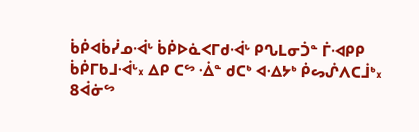ᑳᑮᐊᑳᓰᓄᐙᒡ ᑳᑮᐅᓈᐸᒥᑯᐙᒡ ᑭᔐᒪᓂᑑᓐ ᒦᐗᑭᑭ ᑳᑮᒥᑲᒧᐙᒡ᙮ ᐃᑭ ᑕᔥ ᐐᓐ ᑯᑕᒃ ᐊᐎᔭᒃ ᑮᔕᔒᐱᑕᒨᒃ᙮ 8ᐋᓃᔥ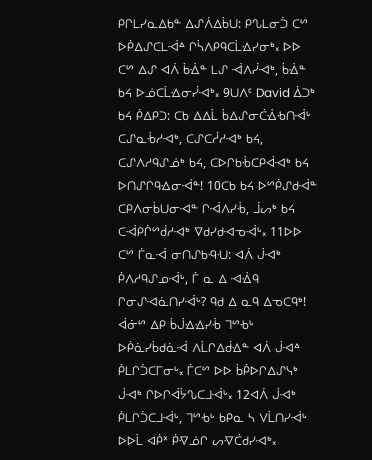ᑭᒋᒪᓯᓇᐃᑲᓐ ᐃᔑᐲᐃᑳᑌ: ᑭᔐᒪᓂᑑ ᑕᔥ ᐅᑮᐃᔑᑕᒪᐙᐞ ᒋᓵᐱᑭᑫᑕᒫᐎᓯᓂᒃ᙮ ᐅᐅ ᑕᔥ ᐃᔑ ᐊᐲ ᑳᐐᓐ ᒪᔑ ᐙᐱᓰᐗᒃ, ᑳᐐᓐ ᑲᔦ ᐅᓅᑕᒫᐎᓂᓰᐗᒃ᙮ 9ᑌᐱᑦ David ᐄᑐᒃ ᑲᔦ ᑮᐃᑭᑐ: ᑕᑲ ᐃᐃᒫ ᑳᐃᔑᓂᑖᐐᑾᑎᐙᒡ ᑕᔑᓇᒀᓱᐗᒃ, ᑕᔑᑕᓲᓱᐗᒃ ᑲᔦ, ᑕᔑᐱᓱᑫᔑᓅᒃ ᑲᔦ, ᑕᐅᒋᑲᒀᑕᑭᐋᐗᒃ ᑲᔦ ᐅᑎᔑᒋᑫᐎᓂᐙᓐ! 10ᑕᑲ ᑲᔦ ᐅᔥᑮᔑᑯᐙᓐ ᑕᑭᐱᓂᑳᑌᓂᐗᓐ ᒋᐙᐱᓯᒀ, ᒨᔕᒃ ᑲᔦ ᑕᐙᑭᒌᔥᑰᓱᐗᒃ ᐁᑯᓯᑯᐗᓀᐙᒡ᙮ 11ᐅᐅ ᑕᔥ ᒦᓇᐙ ᓂᑎᔑᑲᑴᑗ: ᐊᐲ ᒎᐗᒃ ᑮᐱᓱᑫᔑᓄᐙᒡ, ᒦ ᓇ ᐃ ᐗᐐᑫ ᒋᓂᔑᐗᓈᑎᓯᐙᒡ? ᑫᑯ ᐃ ᓇᑫ ᐃᓀᑕᑫᒃ! ᐋᓃᔥ ᐃᑭ ᑳᒎᐎᐎᓯᒀ ᒣᔥᑾᒡ ᐅᑮᓈᓯᑳᑯᓈᐙ ᐱᒫᒋᐃᑰᐎᓐ ᐊᐲ ᒎᐗᐞ ᑮᒪᒋᑑᑕᒥᓂᒡ᙮ ᒦᑕᔥ ᐅᐅ ᑳᑮᐅᒋᐃᔑᓭᒃ ᒎᐗᒃ ᒋᐅᒋᐋᔮᔐᑕᒧᐙᒡ᙮ 12ᐊᐲ ᒎᐗᒃ ᑮᒪᒋᑑᑕᒧᐙᒡ, ᒣᔥᑾᒡ ᑲᑭᓇ ᓴ ᐯᒫᑎᓯᐙᒡ ᐅᐅᒫ ᐊᑮᕽ ᑮᐌᓅᒋ ᔕᐌᑖᑯᓯᐗᒃ᙮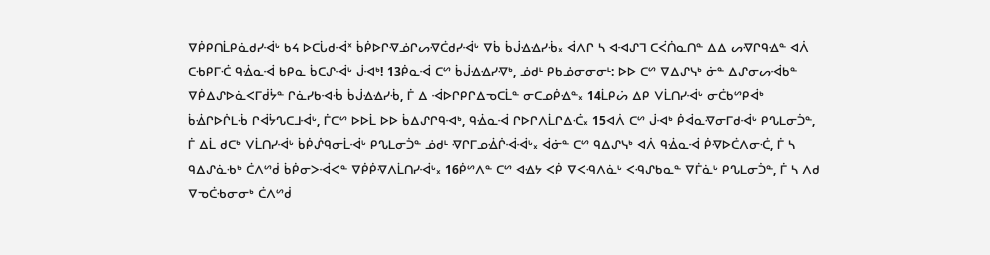ᐁᑮᑭᑎᒫᑭᓈᑯᓯᐙᒡ ᑲᔦ ᐅᑕᒑᑯᐙᕽ ᑳᑮᐅᒋᐌᓅᒋᔕᐌᑖᑯᓯᐙᒡ ᐁᑳ ᑳᒎᐎᐎᓯᒀ᙮ ᐋᐱᒋ ᓴ ᐊᐗᔑᒣ ᑕᐹᑏᓇᑎᓐ ᐃᐃ ᔕᐌᒋᑫᐎᓐ ᐊᐲ ᑕᑾᑭᒥᑣ ᑫᐐᓇᐙ ᑲᑭᓇ ᑳᑕᔑᐙᒡ ᒎᐗᒃ! 13ᑮᓇᐙ ᑕᔥ ᑳᒎᐎᐎᓯᐌᒃ, ᓅᑯᒻ ᑭᑲᓅᓂᓂᓂᒻ: ᐅᐅ ᑕᔥ ᐁᐃᔑᓭᒃ ᓃᓐ ᐃᔑᓂᔕᐙᑲᓐ ᐁᑮᐃᔑᐅᓈᐸᒥᑰᔮᓐ ᒋᓈᓯᑲᐗᒀ ᑳᒎᐎᐎᓯᒀ, ᒦ ᐃ ᐙᐅᒋᑭᒋᐃᓀᑕᒫᓐ ᓂᑕᓄᑮᐎᓐ᙮ 14ᒫᑭᔖ ᐃᑭ ᐯᒫᑎᓯᐙᒡ ᓂᑖᑲᔥᑭᐋᒃ ᑳᐐᒋᐅᒌᒪᒀ ᒋᐋᔮᔐᑕᒧᐙᒡ, ᒦᑕᔥ ᐅᐅᒫ ᐅᐅ ᑳᐃᔑᒋᑫᐗᒃ, ᑫᐐᓇᐙ ᒋᐅᒋᐱᒫᒋᐃᑣ᙮ 15ᐊᐲ ᑕᔥ ᒎᐗᒃ ᑮᐋᓇᐌᓂᒥᑯᐙᒡ ᑭᔐᒪᓂᑑᓐ, ᒦ ᐃᒫ ᑯᑕᒃ ᐯᒫᑎᓯᐙᒡ ᑳᑮᔒᑫᓂᒫᐙᒡ ᑭᔐᒪᓂᑑᓐ ᓅᑯᒻ ᐌᒋᒥᓄᐐᒌᐙᐙᒡ᙮ ᐋᓃᓐ ᑕᔥ ᑫᐃᔑᓭᒃ ᐊᐲ ᑫᐐᓇᐙ ᑮᐌᐅᑖᐱᓂᑣ, ᒦ ᓴ ᑫᐃᔑᓈᑾᒃ ᑖᐱᔥᑰ ᑳᑮᓂᐳᐙᐸᓐ ᐁᑮᑮᐌᐱᒫᑎᓯᐙᒡ᙮ 16ᑮᔥᐱᓐ ᑕᔥ ᐊᐎᔭ ᐸᑮ ᐁᐸᑴᐱᓈᒡ ᐸᑴᔑᑲᓇᓐ ᐁᒦᓈᒡ ᑭᔐᒪᓂᑑᓐ, ᒦ ᓴ ᐱᑯ ᐁᓀᑖᑾᓂᓂᒃ ᑖᐱᔥᑰ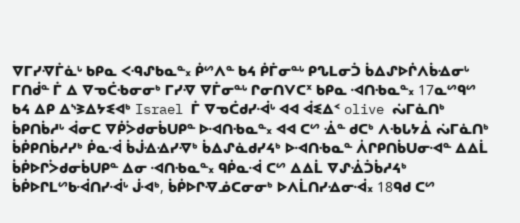ᐁᒥᓯᐌᒦᓈᒡ ᑲᑭᓇ ᐸᑴᔑᑲᓇᓐ᙮ ᑮᔥᐱᓐ ᑲᔦ ᑮᒦᓂᓐᒡ ᑭᔐᒪᓂᑑ ᑳᐃᔑᐅᒌᐱᑳᐎᓂᒡ ᒥᑎᑰᓐ ᒦ ᐃ ᐁᓀᑖᑾᓂᓂᒃ ᒥᓯᐌ ᐁᒦᓂᓐᒡ ᒋᓂᑎᐯᑕᕽ ᑲᑭᓇ ᐗᑎᑾᓇᓐ᙮ 17ᓇᔥᑫᔥ ᑲᔦ ᐃᑭ ᐃᔅᕒᐃᔭᓬᐊᒃ Israel ᒦ ᐁᓀᑖᑯᓯᐙᒡ ᐊᐊ ᐋᓬᐃᑉ olive ᔔᒥᓈᑎᒃ ᑳᑭᑎᑳᓱᒡ ᐋᓂᑕ ᐁᑮᐴᑯᓂᑳᑌᑭᓐ ᐅᐗᑎᑾᓇᓐ᙮ ᐊᐊ ᑕᔥ ᐐᓐ ᑯᑕᒃ ᐱᑾᒐᔭᐄ ᔔᒥᓈᑎᒃ ᑳᑮᑭᑎᑳᓱᓯᒃ ᑮᓇᐙ ᑳᒎᐎᐎᓯᐌᒃ ᑳᐃᔑᓈᑯᓯᔦᒃ ᐅᐗᑎᑾᓇᓐ ᐲᒋᑭᑎᑳᑌᓂᐗᓐ ᐃᐃᒫ ᑳᑮᐅᒋᐴᑯᓂᑳᑌᑭᓐ ᐃᓂ ᐗᑎᑾᓇᓐ᙮ ᑫᑮᓇᐙ ᑕᔥ ᐃᐃᒫ ᐁᔑᐐᑑᑳᓱᔦᒃ ᑳᑮᐅᒋᒪᔥᑲᐙᑎᓯᐙᒡ ᒎᐗᒃ, ᑳᑮᐅᒋᐌᓅᑕᓂᓂᒃ ᐅᐱᒫᑎᓯᐎᓂᐙ᙮ 18ᑫᑯ ᑕᔥ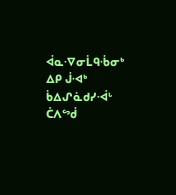ᐋᓇᐌᓂᒫᑫᒀᓂᒃ ᐃᑭ ᒎᐗᒃ ᑳᐃᔑᓈᑯᓯᐙᒡ ᑖᐱᔥᑰ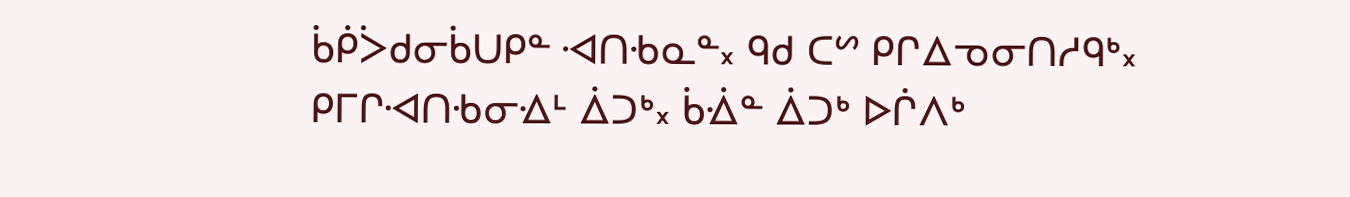ᑳᑮᐴᑯᓂᑳᑌᑭᓐ ᐗᑎᑾᓇᓐ᙮ ᑫᑯ ᑕᔥ ᑭᒋᐃᓀᓂᑎᓱᑫᒃ᙮ ᑭᒥᒋᐗᑎᑾᓂᐎᒻ ᐄᑐᒃ᙮ ᑳᐐᓐ ᐄᑐᒃ ᐅᒌᐱᒃ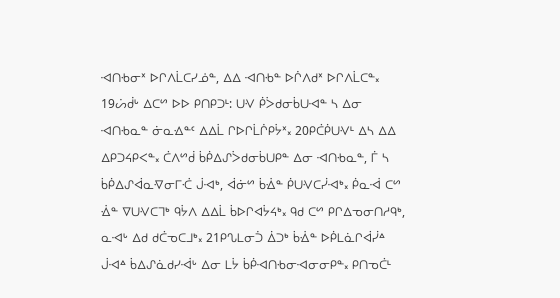ᐗᑎᑾᓂᕽ ᐅᒋᐱᒫᑕᓯᓅᓐ, ᐃᐃ ᐗᑎᑾᓐ ᐅᒌᐱᑯᕽ ᐅᒋᐱᒫᑕᓐ᙮ 19ᔖᑰᒡ ᐃᑕᔥ ᐅᐅ ᑭᑎᑭᑐᒻ: ᑌᐺ ᑮᐴᑯᓂᑳᑌᐗᓐ ᓴ ᐃᓂ ᐗᑎᑾᓇᓐ ᓃᓇᐎᓐᑦ ᐃᐃᒫ ᒋᐅᒋᒫᒌᑭᔮᕽ᙮ 20ᑭᑖᑮᑌᐺᒻ ᐃᓴ ᐃᐃ ᐃᑭᑐᔦᑭᐸᓐ᙮ ᑖᐱᔥᑰ ᑳᑮᐃᔑᐴᑯᓂᑳᑌᑭᓐ ᐃᓂ ᐗᑎᑾᓇᓐ, ᒦ ᓴ ᑳᑮᐃᔑᐋᓇᐌᓂᒥᑣ ᒎᐗᒃ, ᐋᓃᔥ ᑳᐐᓐ ᑮᑌᐺᑕᓰᐗᒃ᙮ ᑮᓇᐙ ᑕᔥ ᐐᓐ ᐁᑌᐺᑕᒣᒃ ᑫᔮᐱ ᐃᐃᒫ ᑳᐅᒋᐊᔮᔦᒃ᙮ ᑫᑯ ᑕᔥ ᑭᒋᐃᓀᓂᑎᓱᑫᒃ, ᓇᐗᒡ ᐃᑯ ᑯᑖᓀᑕᒧᒃ᙮ 21ᑭᔐᒪᓂᑑ ᐄᑐᒃ ᑳᐐᓐ ᐅᑮᒪᓈᒋᐋᓰᐞ ᒎᐗᐞ ᑳᐃᔑᓈᑯᓯᐙᒡ ᐃᓂ ᒪᔮ ᑳᑮᐗᑎᑾᓂᐗᓂᓂᑭᓐ᙮ ᑭᑎᓀᑖᒻ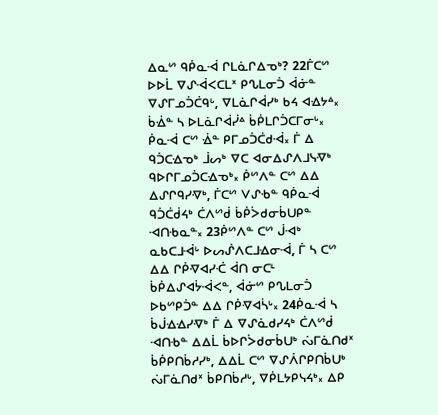ᐃᓇᔥ ᑫᑮᓇᐙ ᒋᒪᓈᒋᐃᓀᒃ? 22ᒦᑕᔥ ᐅᐅᒫ ᐁᔑᐙᐸᑕᒪᕽ ᑭᔐᒪᓂᑑ ᐋᓃᓐ ᐁᔑᒥᓄᑑᑖᑫᒡ, ᐁᒪᓈᒋᐋᓯᒃ ᑲᔦ ᐊᐎᔭᐞ᙮ ᑳᐐᓐ ᓴ ᐅᒪᓈᒋᐋᓰᐞ ᑳᑮᒪᒋᑑᑕᒥᓂᒡ᙮ ᑮᓇᐙ ᑕᔥ ᐐᓐ ᑭᒥᓄᑑᑖᑯᐙ᙮ ᒦ ᐃ ᑫᑑᑕᐎᓀᒃ ᒨᔕᒃ ᐁᑕ ᐊᓂᐃᔑᐱᒧᓭᐌᒃ ᑫᐅᒋᒥᓄᑑᑕᐎᓀᒃ᙮ ᑮᔥᐱᓐ ᑕᔥ ᐃᐃ ᐃᔑᒋᑫᓯᐌᒃ, ᒦᑕᔥ ᐯᔑᑾᓐ ᑫᑮᓇᐙ ᑫᑑᑖᑰᔦᒃ ᑖᐱᔥᑰ ᑳᑮᐴᑯᓂᑳᑌᑭᓐ ᐗᑎᑾᓇᓐ᙮ 23ᑮᔥᐱᓐ ᑕᔥ ᒎᐗᒃ ᓇᑲᑕᒧᐙᒡ ᐅᔕᔒᐱᑕᒧᐎᓂᐙ, ᒦ ᓴ ᑕᔥ ᐃᐃ ᒋᑮᐌᐊᓯᑣ ᐋᑎ ᓂᑕᒻ ᑳᑮᐃᔑᐊᔮᐙᐸᓐ, ᐋᓃᔥ ᑭᔐᒪᓂᑑ ᐅᑲᔥᑭᑑᓐ ᐃᐃ ᒋᑮᐌᐊᓵᒡ᙮ 24ᑮᓇᐙ ᓴ ᑳᒎᐎᐎᓯᐌᒃ ᒦ ᐃ ᐁᔑᓈᑯᓯᔦᒃ ᑖᐱᔥᑰ ᐗᑎᑾᓐ ᐃᐃᒫ ᑳᐅᒋᐴᑯᓂᑳᑌᒃ ᔔᒥᓈᑎᑯᕽ ᑳᑮᑭᑎᑳᓱᓯᒃ, ᐃᐃᒫ ᑕᔥ ᐁᔑᐲᒋᑭᑎᑳᑌᒃ ᔔᒥᓈᑎᑯᕽ ᑳᑭᑎᑳᓱᒡ, ᐁᑮᒪᔭᑭᓭᔦᒃ᙮ ᐃᑭ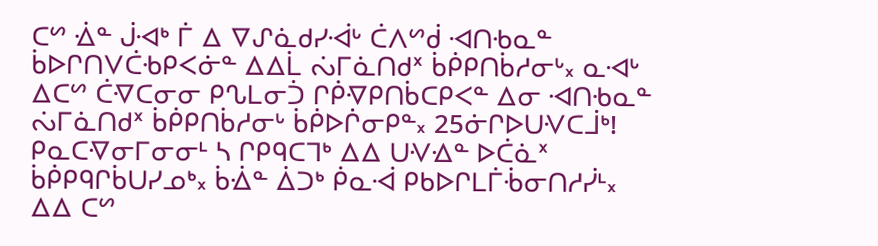ᑕᔥ ᐐᓐ ᒎᐗᒃ ᒦ ᐃ ᐁᔑᓈᑯᓯᐙᒡ ᑖᐱᔥᑰ ᐗᑎᑾᓇᓐ ᑳᐅᒋᑎᐯᑖᑾᑭᐸᓃᓐ ᐃᐃᒫ ᔔᒥᓈᑎᑯᕽ ᑳᑮᑭᑎᑳᓱᓂᒡ᙮ ᓇᐗᒡ ᐃᑕᔥ ᑖᐌᑕᓂᓂ ᑭᔐᒪᓂᑑ ᒋᑮᐌᑭᑎᑳᑕᑭᐸᓐ ᐃᓂ ᐗᑎᑾᓇᓐ ᔔᒥᓈᑎᑯᕽ ᑳᑮᑭᑎᑳᓱᓂᒡ ᑳᑮᐅᒌᓂᑭᓐ᙮ 25ᓃᒋᐅᑌᐺᑕᒨᒃ! ᑭᓇᑕᐌᓂᒥᓂᓂᒻ ᓴ ᒋᑭᑫᑕᒣᒃ ᐃᐃ ᑌᐺᐎᓐ ᐅᑖᓈᕽ ᑳᑮᑭᑫᒋᑳᑌᓯᓄᒃ᙮ ᑳᐐᓐ ᐄᑐᒃ ᑮᓇᐙ ᑭᑲᐅᒋᒪᒦᒀᓂᑎᓱᓰᒻ᙮ ᐃᐃ ᑕᔥ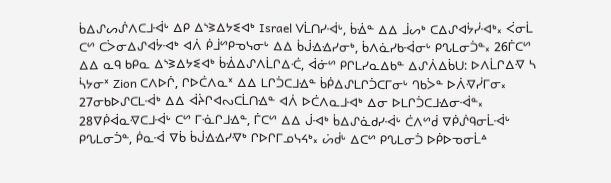ᑳᐃᔑᔕᔒᐱᑕᒧᐙᒡ ᐃᑭ ᐃᔅᕒᐃᔭᓬᐊᒃ Israel ᐯᒫᑎᓯᐙᒡ, ᑳᐐᓐ ᐃᐃ ᒨᔕᒃ ᑕᐃᔑᐊᔮᓰᐗᒃ᙮ ᐹᓂᒫ ᑕᔥ ᑕᐴᓂᐃᔑᐊᔮᐗᒃ ᐊᐲ ᑮᒨᔥᑭᓀᓭᓂᒡ ᐃᐃ ᑳᒎᐎᐎᓯᓂᒃ, ᑳᐱᓈᓯᑲᐙᓂᒡ ᑭᔐᒪᓂᑑᓐ᙮ 26ᒦᑕᔥ ᐃᐃ ᓇᑫ ᑲᑭᓇ ᐃᔅᕒᐃᔭᓬᐊᒃ ᑳᐐᐃᔑᐱᒫᒋᐃᑣ, ᐋᓃᔥ ᑭᒋᒪᓯᓇᐃᑲᓐ ᐃᔑᐲᐃᑳᑌ: ᐅᐱᒫᒋᐃᐌ ᓴ ᓵᔭᓂᕽ Zion ᑕᐱᐅᒌ, ᒋᐅᑖᐱᓇᕽ ᐃᐃ ᒪᒋᑑᑕᒧᐎᓐ ᑳᑮᐃᔑᒪᒋᑑᑕᒥᓂᒡ ᒉᑲᐴᓐ ᐅᐲᐌᓰᒥᓂ᙮ 27ᓂᑲᐅᔑᑕᒪᐙᒃ ᐃᐃ ᐋᔩᒋᐊᔓᑕᒫᑎᐎᓐ ᐊᐲ ᐅᑖᐱᓇᒧᐗᒃ ᐃᓂ ᐅᒪᒋᑑᑕᒧᐎᓂᐙᓐ᙮ 28ᐁᑮᐋᓇᐌᑕᒧᐙᒡ ᑕᔥ ᒥᓍᒋᒧᐎᓐ, ᒦᑕᔥ ᐃᐃ ᒎᐗᒃ ᑳᐃᔑᓈᑯᓯᐙᒡ ᑖᐱᔥᑰ ᐁᑮᔒᑫᓂᒫᐙᒡ ᑭᔐᒪᓂᑑᓐ, ᑮᓇᐙ ᐁᑳ ᑳᒎᐎᐎᓯᐌᒃ ᒋᐅᒋᒥᓄᓭᔦᒃ᙮ ᔖᑰᒡ ᐃᑕᔥ ᑭᔐᒪᓂᑑ ᐅᑮᐅᓀᓂᒫᐞ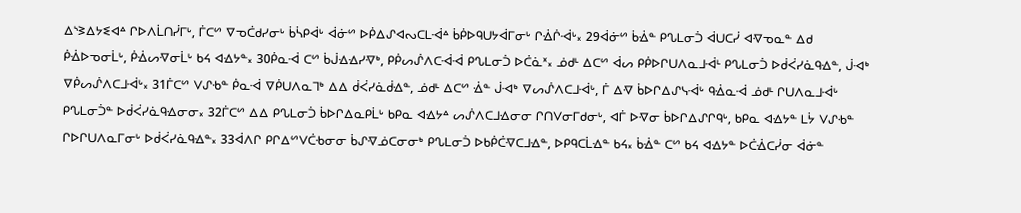ᐃᔅᕒᐃᔭᓬᐊᐞ ᒋᐅᐱᒫᑎᓰᒥᒡ, ᒦᑕᔥ ᐁᓀᑖᑯᓯᓂᒡ ᑳᓵᑭᐋᒡ ᐋᓃᔥ ᐅᑮᐃᔑᐊᔓᑕᒪᐙᐞ ᑳᑮᐅᑫᑌᔭᐋᒥᓂᒡ ᒋᐐᒌᐙᒡ᙮ 29ᐋᓃᔥ ᑳᐐᓐ ᑭᔐᒪᓂᑑ ᐋᑌᑕᓰ ᐊᐌᓀᓇᓐ ᐃᑯ ᑮᐐᐅᓀᓂᒫᒡ, ᑮᐐᔕᐌᓂᒫᒡ ᑲᔦ ᐊᐎᔭᓐ᙮ 30ᑮᓇᐙ ᑕᔥ ᑳᒎᐎᐎᓯᐌᒃ, ᑭᑮᔕᔒᐱᑕᐙᐙ ᑭᔐᒪᓂᑑ ᐅᑖᓈᕽ᙮ ᓅᑯᒻ ᐃᑕᔥ ᐋᔕ ᑭᑮᐅᒋᑌᐱᓇᒧᐙᒻ ᑭᔐᒪᓂᑑ ᐅᑰᐹᓯᓈᑫᐎᓐ, ᒎᐗᒃ ᐁᑮᔕᔒᐱᑕᒧᐙᒡ᙮ 31ᒦᑕᔥ ᐯᔑᑾᓐ ᑮᓇᐙ ᐁᑮᑌᐱᓇᒣᒃ ᐃᐃ ᑰᐹᓯᓈᑰᐎᓐ, ᓅᑯᒻ ᐃᑕᔥ ᐐᓐ ᒎᐗᒃ ᐁᔕᔒᐱᑕᒧᐙᒡ, ᒦ ᐃᐌ ᑳᐅᒋᐃᔑᓭᐙᒡ ᑫᐐᓇᐙ ᓅᑯᒻ ᒋᑌᐱᓇᒧᐙᒡ ᑭᔐᒪᓂᑑᓐ ᐅᑰᐹᓯᓈᑫᐎᓂᓂ᙮ 32ᒦᑕᔥ ᐃᐃ ᑭᔐᒪᓂᑑ ᑳᐅᒋᐃᓇᑭᒫᒡ ᑲᑭᓇ ᐊᐎᔭᐞ ᔕᔒᐱᑕᒧᐎᓂᓂ ᒋᑎᐯᓂᒥᑯᓂᒡ, ᐊᒦ ᐅᐌᓂ ᑳᐅᒋᐃᔑᒋᑫᒡ, ᑲᑭᓇ ᐊᐎᔭᓐ ᒪᔮ ᐯᔑᑾᓐ ᒋᐅᒋᑌᐱᓇᒥᓂᒡ ᐅᑰᐹᓯᓈᑫᐎᓐ᙮ 33ᐋᐱᒋ ᑭᒋᐃᔥᐯᑖᑾᓂᓂ ᑳᔑᐌᓅᑕᓂᓂᒃ ᑭᔐᒪᓂᑑ ᐅᑲᑮᑖᐌᑕᒧᐎᓐ, ᐅᑭᑫᑕᒫᐎᓐ ᑲᔦ᙮ ᑳᐐᓐ ᑕᔥ ᑲᔦ ᐊᐎᔭᓐ ᐅᑖᐐᑕᓰᓂ ᐋᓃᓐ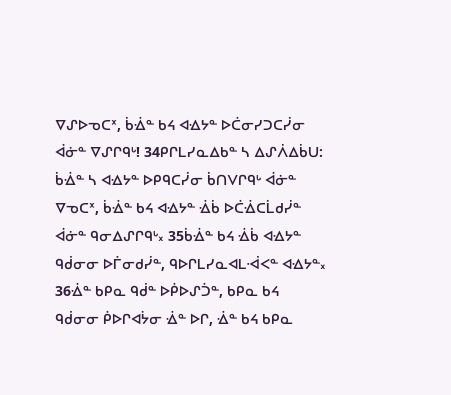ᐁᔑᐅᓀᑕᕽ, ᑳᐐᓐ ᑲᔦ ᐊᐎᔭᓐ ᐅᑖᓂᓯᑐᑕᓰᓂ ᐋᓃᓐ ᐁᔑᒋᑫᒡ! 34ᑭᒋᒪᓯᓇᐃᑲᓐ ᓴ ᐃᔑᐲᐃᑳᑌ: ᑳᐐᓐ ᓴ ᐊᐎᔭᓐ ᐅᑭᑫᑕᓰᓂ ᑳᑎᐯᒋᑫᒡ ᐋᓃᓐ ᐁᓀᑕᕽ, ᑳᐐᓐ ᑲᔦ ᐊᐎᔭᓐ ᐐᑳ ᐅᑖᐐᑕᒫᑯᓰᓐ ᐋᓃᓐ ᑫᓂᐃᔑᒋᑫᒡ᙮ 35ᑳᐐᓐ ᑲᔦ ᐐᑳ ᐊᐎᔭᓐ ᑫᑰᓂᓂ ᐅᒦᓂᑯᓰᓐ, ᑫᐅᒋᒪᓯᓇᐊᒪᐙᐸᓐ ᐊᐎᔭᓐ᙮ 36ᐐᓐ ᑲᑭᓇ ᑫᑰᓐ ᐅᑮᐅᔑᑑᓐ, ᑲᑭᓇ ᑲᔦ ᑫᑰᓂᓂ ᑮᐅᒋᐊᔮᓂ ᐐᓐ ᐅᒋ, ᐐᓐ ᑲᔦ ᑲᑭᓇ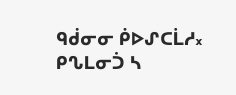ᑫᑰᓂᓂ ᑮᐅᔑᑕᒫᓱ᙮ ᑭᔐᒪᓂᑑ ᓴ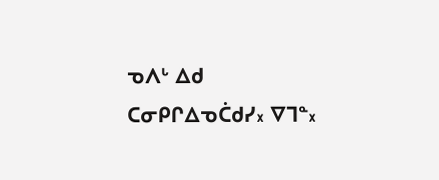ᓀᐱᒡ ᐃᑯ ᑕᓂᑭᒋᐃᓀᑖᑯᓯ᙮ ᐁᒣᓐ᙮